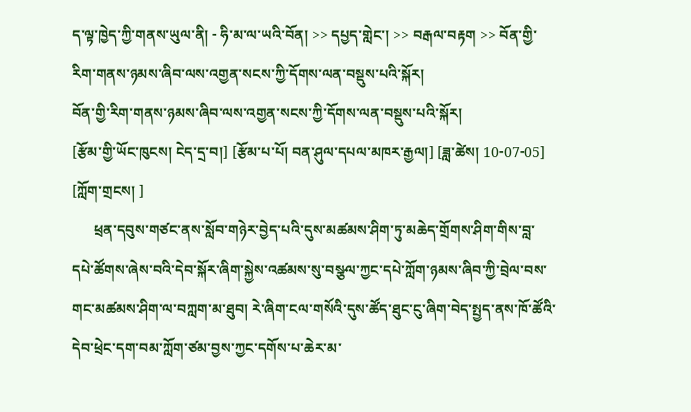ད་ལྟ་ཁྱེད་ཀྱི་གནས་ཡུལ་ནི། - ཧི་མ་ལ་ཡའི་བོན། >> དཔྱད་གླེང་། >> བརྒལ་བརྟག >> བོན་གྱི་རིག་གནས་ཉམས་ཞིབ་ལས་འགྱན་སངས་ཀྱི་དོགས་ལན་བསྡུས་པའི་སྐོར།
བོན་གྱི་རིག་གནས་ཉམས་ཞིབ་ལས་འགྱན་སངས་ཀྱི་དོགས་ལན་བསྡུས་པའི་སྐོར།
[རྩོམ་གྱི་ཡོང་ཁུངས། ངེད་དྲ་བ།] [རྩོམ་པ་པོ། བན་ཤུལ་དཔལ་མཁར་རྒྱལ།] [ཟླ་ཚེས། 10-07-05] [ཀློག་གྲངས། ]
      ཕྲན་དབུས་གཙང་ནས་སློབ་གཉེར་བྱེད་པའི་དུས་མཚམས་ཤིག་ཏུ་མཆེད་གྲོགས་ཤིག་གིས་བླ་དཔེ་ཚོགས་ཞེས་བའི་དེབ་སྐོར་ཞིག་སྐྱེས་འཚམས་སུ་བསྩལ་ཀྱང་དཔེ་ཀློག་ཉམས་ཞིབ་ཀྱི་བྲེལ་བས་གང་མཚམས་ཤིག་ལ་བཀླག་མ་ཐུབ། རེ་ཞིག་ངལ་གསོའི་དུས་ཚོད་ཐུང་ངུ་ཞིག་བེད་སྤྱད་ནས་ཁོ་ཚོའི་དེབ་ཕྲེང་དག་བམ་ཀློག་ཙམ་བྱས་ཀྱང་དགོས་པ་ཆེར་མ་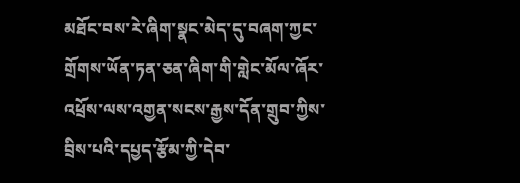མཐོང་བས་རེ་ཞིག་སྣང་མེད་དུ་བཞག་ཀྱང་གྲོགས་ཡོན་ཏན་ཅན་ཞིག་གི་གླེང་མོལ་ཞོར་འཕྲོས་ལས་འགྱན་སངས་རྒྱས་དོན་གྲུབ་ཀྱིས་བྲིས་པའི་དཔྱད་རྩོམ་ཀྱི་དེབ་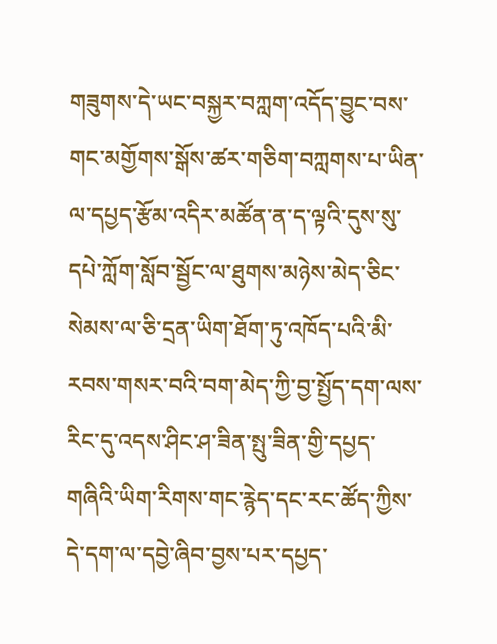གཟུགས་དེ་ཡང་བསྐྱར་བཀླག་འདོད་བྱུང་བས་གང་མགྱོགས་སྒོས་ཚར་གཅིག་བཀླགས་པ་ཡིན་ལ་དཔྱད་རྩོམ་འདིར་མཚོན་ན་ད་ལྟའི་དུས་སུ་དཔེ་ཀློག་སློབ་སྦྱོང་ལ་ཐུགས་མཉེས་མེད་ཅིང་སེམས་ལ་ཅི་དྲན་ཡིག་ཐོག་ཏུ་འཁོད་པའི་མི་རབས་གསར་བའི་བག་མེད་ཀྱི་བྱ་སྤྱོད་དག་ལས་རིང་དུ་འདས་ཤིང་ཤ་ཟིན་སྤུ་ཟིན་གྱི་དཔྱད་གཞིའི་ཡིག་རིགས་གང་རྙེད་དང་རང་ཚོད་ཀྱིས་དེ་དག་ལ་དབྱེ་ཞིབ་བྱས་པར་དཔྱད་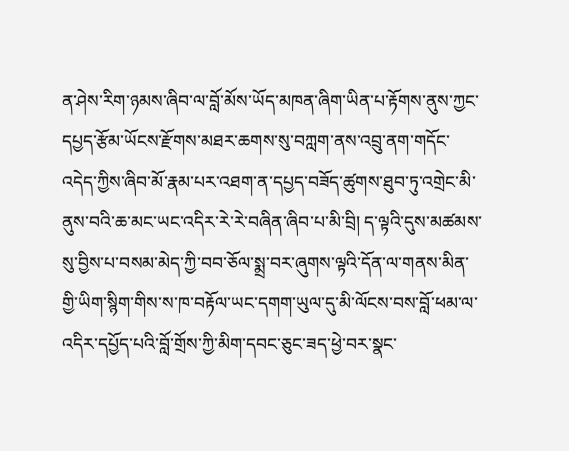ན་ཤེས་རིག་ཉམས་ཞིབ་ལ་བློ་མོས་ཡོད་མཁན་ཞིག་ཡིན་པ་རྟོགས་ནུས་ཀྱང་དཔྱད་རྩོམ་ཡོངས་རྫོགས་མཐར་ཆགས་སུ་བཀླག་ནས་འབྲུ་ནག་གདོང་འདེད་ཀྱིས་ཞིབ་མོ་རྣམ་པར་འཐག་ན་དཔྱད་བཟོད་ཚུགས་ཐུབ་ཏུ་འགྲེང་མི་ནུས་བའི་ཆ་མང་ཡང་འདིར་རེ་རེ་བཞིན་ཞིབ་པ་མི་བྲི། ད་ལྟའི་དུས་མཚམས་སུ་བྱིས་པ་བསམ་མེད་ཀྱི་བབ་ཅོལ་སྨྲ་བར་ཞུགས་ལྟའི་དོན་ལ་གནས་མིན་གྱི་ཡིག་སྙིག་གིས་ས་ཁ་བརྟོལ་ཡང་དགག་ཡུལ་དུ་མི་ལོངས་བས་བློ་ཕམ་ལ་འདིར་དཔྱོད་པའི་བློ་གྲོས་ཀྱི་མིག་དབང་ཅུང་ཟད་ཕྱེ་བར་སྣང་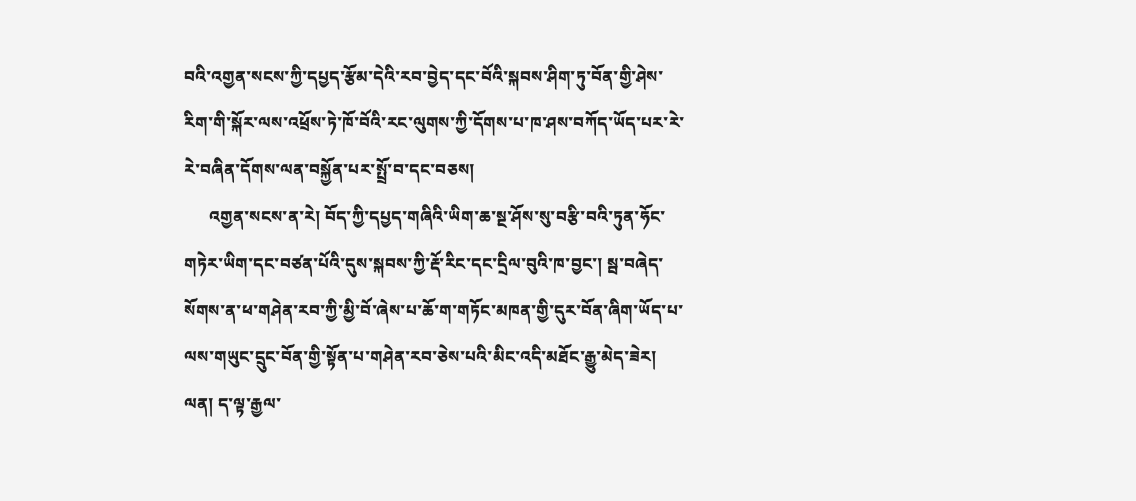བའི་འགྱན་སངས་ཀྱི་དཔྱད་རྩོམ་དེའི་རབ་བྱེད་དང་བོའི་སྐབས་ཤིག་ཏུ་བོན་གྱི་ཤེས་རིག་གི་སྐོར་ལས་འཕྲོས་ཏེ་ཁོ་བོའི་རང་ལུགས་ཀྱི་དོགས་པ་ཁ་ཤས་བཀོད་ཡོད་པར་རེ་རེ་བཞིན་དོགས་ལན་བསྐྱོན་པར་སྤྲོ་བ་དང་བཅས།
      འགྱན་སངས་ན་རེ། བོད་ཀྱི་དཔྱད་གཞིའི་ཡིག་ཆ་སྔ་ཤོས་སུ་བརྩི་བའི་ཏུན་ཧོང་གཏེར་ཡིག་དང་བཙན་པོའི་དུས་སྐབས་ཀྱི་རྡོ་རིང་དང་དྲིལ་བུའི་ཁ་བྱང་། སྦ་བཞེད་སོགས་ན་ཕ་གཤེན་རབ་ཀྱི་མྱི་བོ་ཞེས་པ་ཆོ་ག་གཏོང་མཁན་གྱི་དུར་བོན་ཞིག་ཡོད་པ་ལས་གཡུང་དྲུང་བོན་གྱི་སྟོན་པ་གཤེན་རབ་ཅེས་པའི་མིང་འདི་མཐོང་རྒྱུ་མེད་ཟེར། ལན། ད་ལྟ་རྒྱལ་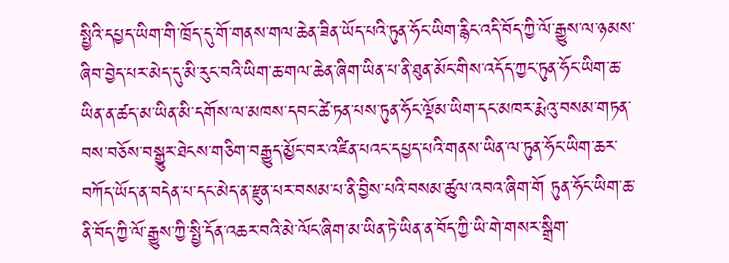སྤྱིའི་དཔྱད་ཡིག་གི་ཁྲོད་དུ་གོ་གནས་གལ་ཆེན་ཟིན་ཡོད་པའི་ཏུན་ཧོང་ཡིག་རྙིང་འདི་བོད་ཀྱི་ལོ་རྒྱུས་ལ་ཉམས་ཞིབ་བྱེད་པར་མེད་དུ་མི་རུང་བའི་ཡིག་ཆ་གལ་ཆེན་ཞིག་ཡིན་པ་ནི་ཐུན་མོང་གིས་འདོད་ཀྱང་ཏུན་ཧོང་ཡིག་ཆ་ཡིན་ན་ཚད་མ་ཡིན་མི་དགོས་ལ་མཁས་དབང་ཚེ་ཏན་པས་ཏུན་ཧོང་ལྡོམ་ཡིག་དང་མཁར་རྨེའུ་བསམ་གཏན་བས་བཅོས་བསྒྱུར་ཐེངས་གཅིག་བརྒྱུད་མྱོང་བར་འཛིན་པའང་དཔྱད་པའི་གནས་ཡིན་ལ་ཏུན་ཧོང་ཡིག་ཆར་བཀོད་ཡོད་ན་བདེན་པ་དང་མེད་ན་རྫུན་པར་བསམ་པ་ནི་བྱིས་པའི་བསམ་ཚུལ་འབའ་ཞིག་གོ ཏུན་ཧོང་ཡིག་ཆ་ནི་བོད་ཀྱི་ལོ་རྒྱུས་ཀྱི་སྤྱི་དོན་འཆར་བའི་མེ་ལོང་ཞིག་མ་ཡིན་ཏེ་ཡིན་ན་བོད་ཀྱི་ཡི་གེ་གསར་སྒྲིག་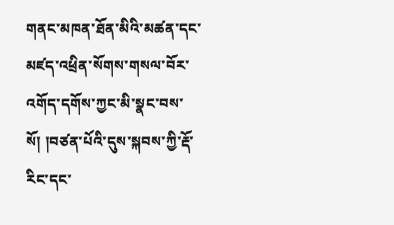གནང་མཁན་ཐོན་མིའི་མཚན་དང་མཛད་འཕྲིན་སོགས་གསལ་བོར་འགོད་དགོས་ཀྱང་མི་སྣང་བས་སོ། །བཙན་པོའི་དུས་སྐབས་ཀྱི་རྡོ་རིང་དང་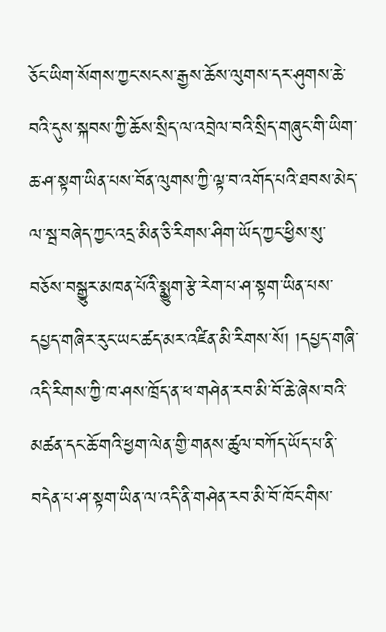ཅོང་ཡིག་སོགས་ཀྱང་སངས་རྒྱས་ཆོས་ལུགས་དར་ཤུགས་ཆེ་བའི་དུས་སྐབས་ཀྱི་ཆོས་སྲིད་ལ་འབྲེལ་བའི་སྲིད་གཞུང་གི་ཡིག་ཆ་ཤ་སྟག་ཡིན་པས་བོན་ལུགས་ཀྱི་ལྟ་བ་འགོད་པའི་ཐབས་མེད་ལ་སྦ་བཞེད་ཀྱང་འདྲ་མིན་ཅི་རིགས་ཤིག་ཡོད་ཀྱང་ཕྱིས་སུ་བཅོས་བསྒྱུར་མཁན་པོའི་སྨྱུག་རྩེ་རེག་པ་ཤ་སྟག་ཡིན་པས་དཔྱད་གཞིར་རུང་ཡང་ཚད་མར་འཛིན་མི་རིགས་སོ། །དཔྱད་གཞི་འདི་རིགས་ཀྱི་ཁ་ཤས་ཁྲོད་ན་ཕ་གཤེན་རབ་མི་བོ་ཆེ་ཞེས་བའི་མཚན་དང་ཆོ་གའི་ཕྱག་ལེན་གྱི་གནས་ཚུལ་བཀོད་ཡོད་པ་ནི་བདེན་པ་ཤ་སྟག་ཡིན་ལ་འདི་ནི་གཤེན་རབ་མི་བོ་ཁོང་གིས་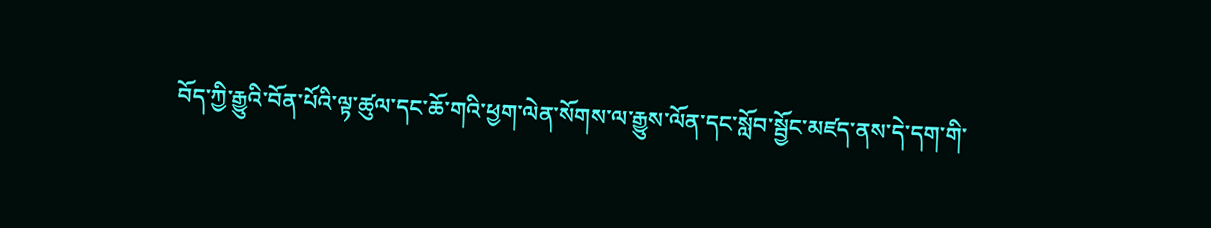བོད་ཀྱི་རྒྱུའི་བོན་པོའི་ལྟ་ཚུལ་དང་ཆོ་གའི་ཕྱག་ལེན་སོགས་ལ་རྒྱུས་ལོན་དང་སློབ་སྦྱོང་མཛད་ནས་དེ་དག་གི་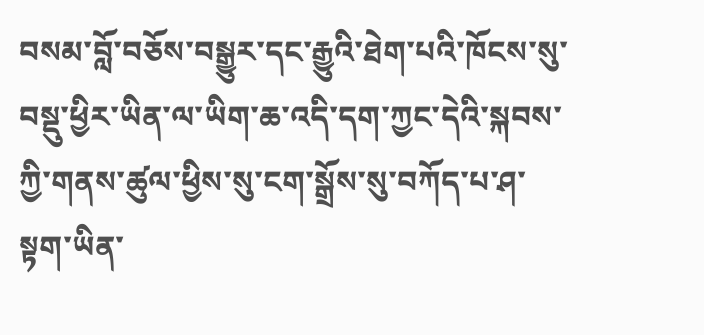བསམ་བློ་བཅོས་བསྒྱུར་དང་རྒྱུའི་ཐེག་པའི་ཁོངས་སུ་བསྡུ་ཕྱིར་ཡིན་ལ་ཡིག་ཆ་འདི་དག་ཀྱང་དེའི་སྐབས་ཀྱི་གནས་ཚུལ་ཕྱིས་སུ་ངག་སྒྲོས་སུ་བཀོད་པ་ཤ་སྟག་ཡིན་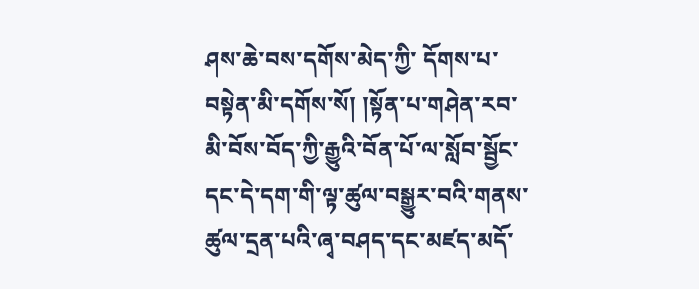ཤས་ཆེ་བས་དགོས་མེད་ཀྱི་ དོགས་པ་བསྟེན་མི་དགོས་སོ། །སྟོན་པ་གཤེན་རབ་མི་བོས་བོད་ཀྱི་རྒྱུའི་བོན་པོ་ལ་སློབ་སྦྱོང་དང་དེ་དག་གི་ལྟ་ཚུལ་བསྒྱུར་བའི་གནས་ཚུལ་དྲན་པའི་ཞྭ་བཤད་དང་མཛད་མདོ་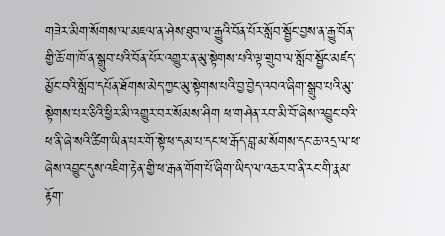གཟེར་མིག་སོགས་ལ་མཇལ་ན་ཤེས་ཐུབ་ལ་རྒྱུའི་བོན་པོར་སློབ་སྦྱོང་བྱས་ན་རྒྱུ་བོན་གྱི་ཆོ་ག་ཁོ་ན་སྒྲུབ་པའི་བོན་པོར་འགྱུར་ན་མུ་སྟེགས་པའི་ལྟ་གྲུབ་ལ་སློབ་སྦྱོང་མཛད་མྱོང་བའི་སློབ་དཔོན་ཐོགས་མེད་ཀྱང་མུ་སྟེགས་པའི་བྱ་བྱེད་འབའ་ཞིག་སྒྲུབ་པའི་མུ་སྟེགས་པར་ཅིའི་ཕྱིར་མི་འགྱུར་བར་སོམས་ཤིག ཕ་གཤེན་རབ་མི་བོ་ཞེས་འབྱུང་བའི་ཕ་ནི་ཞེ་སའི་ཚིག་ཡིན་པར་གོ་སྟེ་ཕ་དམ་པ་དང་ཕ་རྒོད་བླ་མ་སོགས་དང་ཆ་འདྲ་ལ་ཕ་ཞེས་འབྱུང་དུས་འཇིག་རྟེན་གྱི་ཕ་རྒན་གོག་པོ་ཞིག་ཡིད་ལ་འཆར་བ་ནི་རང་གི་རྣམ་རྟོག་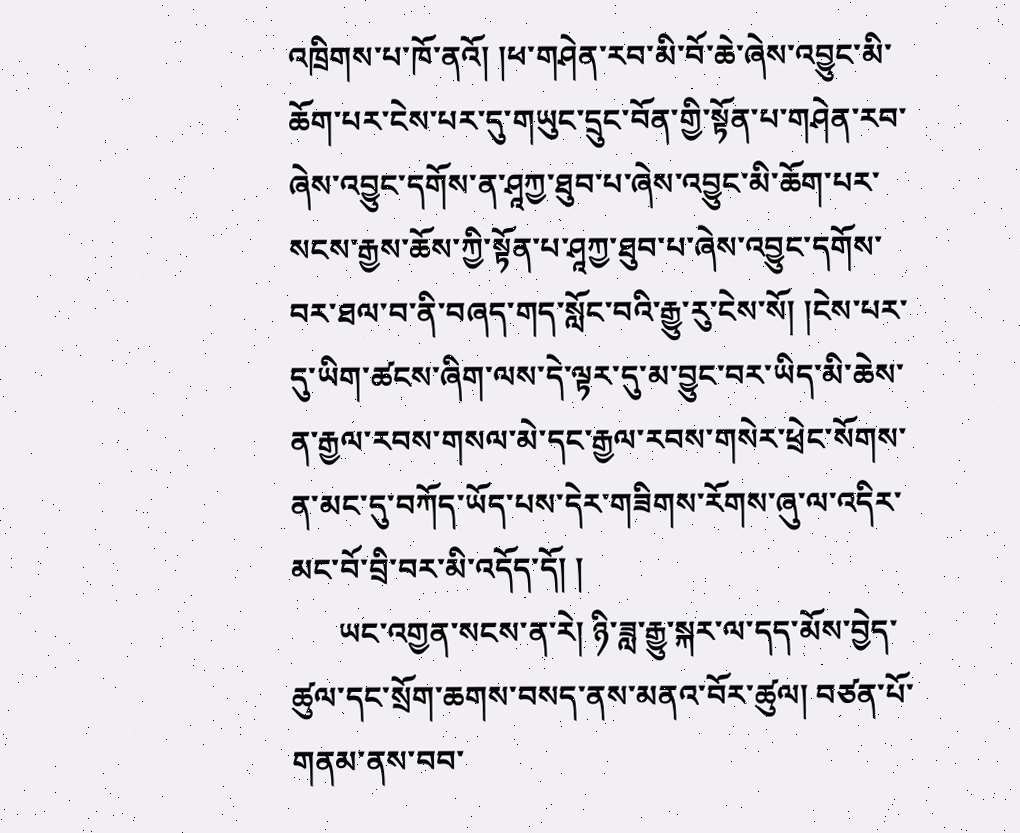འཁྲིགས་པ་ཁོ་ནའོ། །ཕ་གཤེན་རབ་མི་བོ་ཆེ་ཞེས་འབྱུང་མི་ཆོག་པར་ངེས་པར་དུ་གཡུང་དྲུང་བོན་གྱི་སྟོན་པ་གཤེན་རབ་ཞེས་འབྱུང་དགོས་ན་ཤཱཀྱ་ཐུབ་པ་ཞེས་འབྱུང་མི་ཆོག་པར་སངས་རྒྱས་ཆོས་ཀྱི་སྟོན་པ་ཤཱཀྱ་ཐུབ་པ་ཞེས་འབྱུང་དགོས་བར་ཐལ་བ་ནི་བཞད་གད་སློང་བའི་རྒྱུ་རུ་ངེས་སོ། །ངེས་པར་དུ་ཡིག་ཚངས་ཞིག་ལས་དེ་ལྟར་དུ་མ་བྱུང་བར་ཡིད་མི་ཆེས་ན་རྒྱལ་རབས་གསལ་མེ་དང་རྒྱལ་རབས་གསེར་ཕྲེང་སོགས་ན་མང་དུ་བཀོད་ཡོད་པས་དེར་གཟིགས་རོགས་ཞུ་ལ་འདིར་མང་བོ་བྲི་བར་མི་འདོད་དོ། །
      ཡང་འགྱན་སངས་ན་རེ། ཉི་ཟླ་རྒྱུ་སྐར་ལ་དད་མོས་བྱེད་ཚུལ་དང་སྲོག་ཆགས་བསད་ནས་མནའ་བོར་ཚུལ། བཙན་པོ་གནམ་ནས་བབ་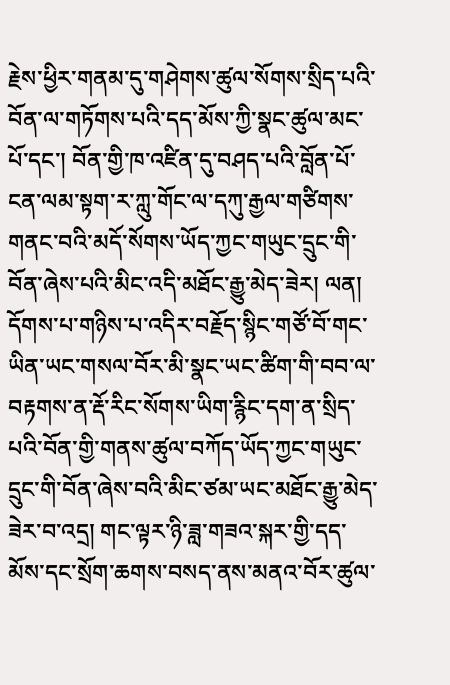རྗེས་ཕྱིར་གནམ་དུ་གཤེགས་ཚུལ་སོགས་སྲིད་པའི་བོན་ལ་གཏོགས་པའི་དད་མོས་ཀྱི་སྣང་ཚུལ་མང་པོ་དང་། བོན་གྱི་ཁ་འཛིན་དུ་བཤད་པའི་བློན་པོ་ངན་ལམ་སྟག་ར་ཀླུ་གོང་ལ་དཀུ་རྒྱལ་གཙིགས་གནང་བའི་མདོ་སོགས་ཡོད་ཀྱང་གཡུང་དྲུང་གི་བོན་ཞེས་པའི་མིང་འདི་མཐོང་རྒྱུ་མེད་ཟེར། ལན། དོགས་པ་གཉིས་པ་འདིར་བརྗོད་སྙིང་གཙོ་བོ་གང་ཡིན་ཡང་གསལ་བོར་མི་སྣང་ཡང་ཚིག་གི་བབ་ལ་བརྟགས་ན་རྡོ་རིང་སོགས་ཡིག་རྙིང་དག་ན་སྲིད་པའི་བོན་གྱི་གནས་ཚུལ་བཀོད་ཡོད་ཀྱང་གཡུང་དྲུང་གི་བོན་ཞེས་བའི་མིང་ཙམ་ཡང་མཐོང་རྒྱུ་མེད་ཟེར་བ་འདྲ། གང་ལྟར་ཉི་ཟླ་གཟའ་སྐར་གྱི་དད་མོས་དང་སྲོག་ཆགས་བསད་ནས་མནའ་བོར་ཚུལ་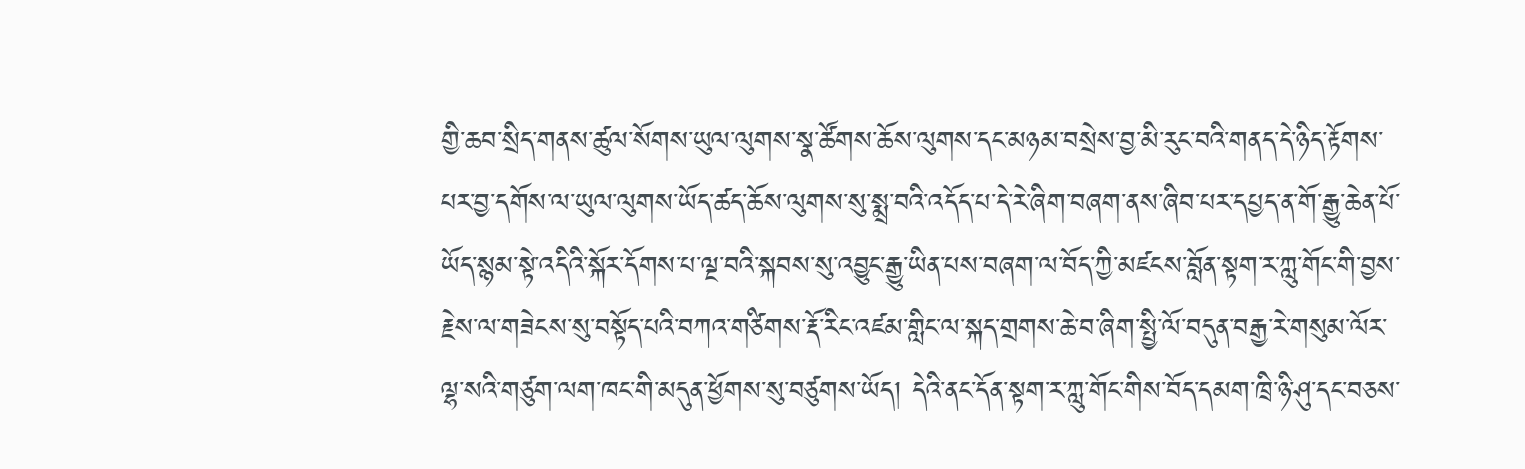གྱི་ཆབ་སྲིད་གནས་ཚུལ་སོགས་ཡུལ་ལུགས་སྣ་ཚོགས་ཆོས་ལུགས་དང་མཉམ་བསྲེས་བྱ་མི་རུང་བའི་གནད་དེ་ཉིད་རྟོགས་པར་བྱ་དགོས་ལ་ཡུལ་ལུགས་ཡོད་ཚད་ཆོས་ལུགས་སུ་སྨྲ་བའི་འདོད་པ་དེ་རེ་ཞིག་བཞག་ནས་ཞིབ་པར་དཔྱད་ན་གོ་རྒྱུ་ཆེན་པོ་ཡོད་སྙམ་སྟེ་འདིའི་སྐོར་དོགས་པ་ལྔ་བའི་སྐབས་སུ་འབྱུང་རྒྱུ་ཡིན་པས་བཞག་ལ་བོད་ཀྱི་མཛངས་བློན་སྟག་ར་ཀླུ་གོང་གི་བྱས་རྗེས་ལ་གཟེངས་སུ་བསྟོད་པའི་བཀའ་གཙིགས་རྡོ་རིང་འཛམ་གླིང་ལ་སྐད་གྲགས་ཆེ་བ་ཞིག་སྤྱི་ལོ་བདུན་བརྒྱ་རེ་གསུམ་ལོར་ལྷ་སའི་གཙུག་ལག་ཁང་གི་མདུན་ཕྱོགས་སུ་བཙུགས་ཡོད། དེའི་ནང་དོན་སྟག་ར་ཀླུ་གོང་གིས་བོད་དམག་ཁྲི་ཉི་ཤུ་དང་བཅས་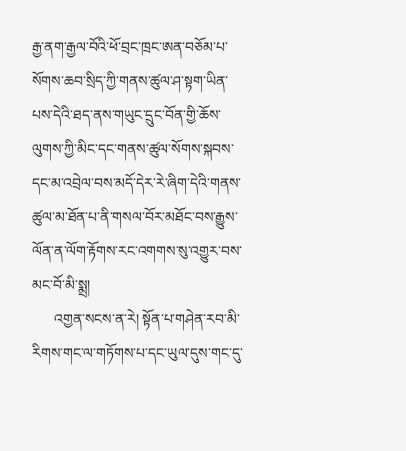རྒྱ་ནག་རྒྱལ་བོའི་ཕོ་བྲང་ཁྲང་ཨན་བཅོམ་པ་སོགས་ཆབ་སྲིད་ཀྱི་གནས་ཚུལ་ཤ་སྟག་ཡིན་པས་དེའི་ཐད་ནས་གཡུང་དྲུང་བོན་གྱི་ཆོས་ལུགས་ཀྱི་མིང་དང་གནས་ཚུལ་སོགས་སྐབས་དང་མ་འབྲེལ་བས་མདོ་དེར་རེ་ཞིག་དེའི་གནས་ཚུལ་མ་ཐོན་པ་ནི་གསལ་བོར་མཐོང་བས་རྒྱུས་ལོན་ན་ལོག་རྟོགས་རང་འགགས་སུ་འགྱུར་བས་མང་བོ་མི་སྨྲ།
      འགྱན་སངས་ན་རེ། སྟོན་པ་གཤེན་རབ་མི་རིགས་གང་ལ་གཏོགས་པ་དང་ཡུལ་དུས་གང་དུ་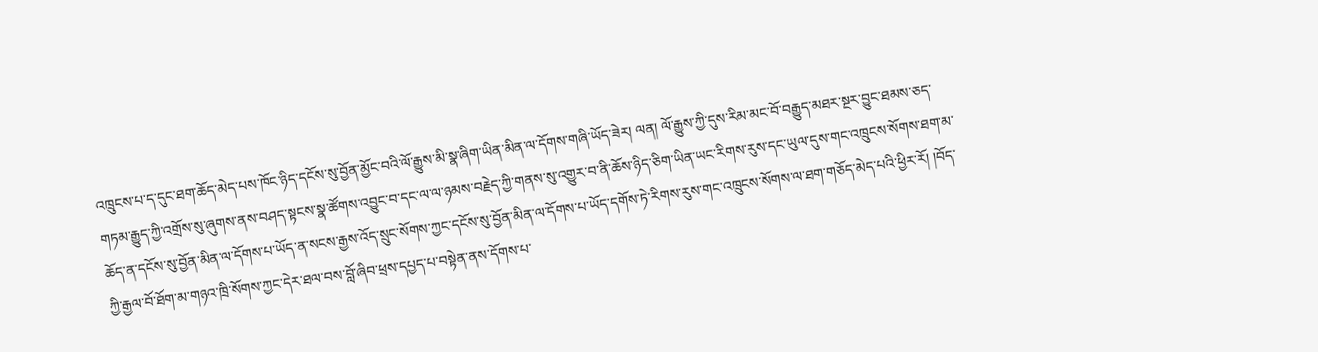འཁྲུངས་པ་ད་དུང་ཐག་ཆོད་མེད་པས་ཁོང་ཉིད་དངོས་སུ་བྱོན་མྱོང་བའི་ལོ་རྒྱུས་མི་སྣ་ཞིག་ཡིན་མིན་ལ་དོགས་གཞི་ཡོད་ཟེར། ལན། ལོ་རྒྱུས་ཀྱི་དུས་རིམ་མང་བོ་བརྒྱུད་མཐར་སྔར་བྱུང་ཐམས་ཅད་གཏམ་རྒྱུད་ཀྱི་འགྲོས་སུ་ཞུགས་ནས་བཤད་སྟངས་སྣ་ཚོགས་འབྱུང་བ་དང་ལ་ལ་ཉམས་བརྗེད་ཀྱི་གནས་སུ་འགྱུར་བ་ནི་ཆོས་ཉིད་ཅིག་ཡིན་ཡང་རིགས་རུས་དང་ཡུལ་དུས་གང་འཁྲུངས་སོགས་ཐག་མ་ཆོད་ན་དངོས་སུ་བྱོན་མིན་ལ་དོགས་པ་ཡོད་ན་སངས་རྒྱས་འོད་སྲུང་སོགས་ཀྱང་དངོས་སུ་བྱོན་མིན་ལ་དོགས་པ་ཡོད་དགོས་ཏེ་རིགས་རུས་གང་འཁྲུངས་སོགས་ལ་ཐག་གཅོད་མེད་པའི་ཕྱིར་རོ། །བོད་ཀྱི་རྒྱལ་བོ་ཐོག་མ་གཉའ་ཁྲི་སོགས་ཀྱང་དེར་ཐལ་བས་བློ་ཞིབ་ཕྲས་དཔྱད་པ་བསྟེན་ནས་དོགས་པ་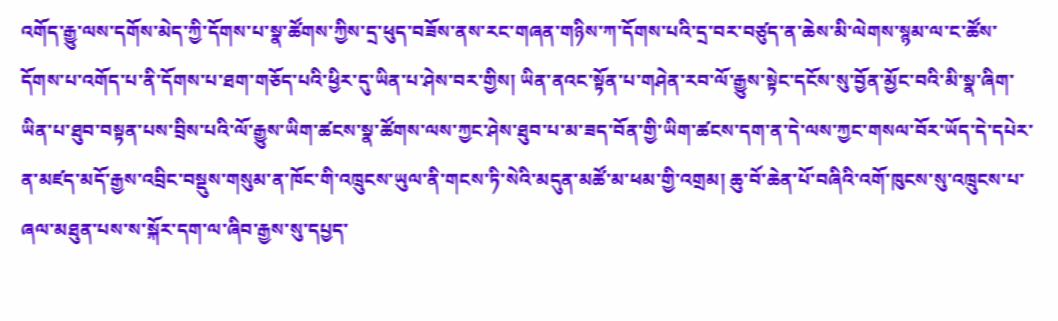འགོད་རྒྱུ་ལས་དགོས་མེད་ཀྱི་དོགས་པ་སྣ་ཚོགས་ཀྱིས་དྲ་ཕུད་བཟོས་ནས་རང་གཞན་གཉིས་ཀ་དོགས་པའི་དྲ་བར་བཙུད་ན་ཆེས་མི་ལེགས་སྙམ་ལ་ང་ཚོས་དོགས་པ་འགོད་པ་ནི་དོགས་པ་ཐག་གཅོད་པའི་ཕྱིར་དུ་ཡིན་པ་ཤེས་བར་གྱིས། ཡིན་ནའང་སྟོན་པ་གཤེན་རབ་ལོ་རྒྱུས་སྟེང་དངོས་སུ་བྱོན་མྱོང་བའི་མི་སྣ་ཞིག་ཡིན་པ་ཐུབ་བསྟན་པས་བྲིས་པའི་ལོ་རྒྱུས་ཡིག་ཚངས་སྣ་ཚོགས་ལས་ཀྱང་ཤེས་ཐུབ་པ་མ་ཟད་བོན་གྱི་ཡིག་ཚངས་དག་ན་དེ་ལས་ཀྱང་གསལ་བོར་ཡོད་དེ་དཔེར་ན་མཛད་མདོ་རྒྱས་འབྲིང་བསྡུས་གསུམ་ན་ཁོང་གི་འཁྲུངས་ཡུལ་ནི་གངས་ཏི་སེའི་མདུན་མཚོ་མ་ཕམ་གྱི་འགྲམ། ཆུ་བོ་ཆེན་པོ་བཞིའི་འགོ་ཁུངས་སུ་འཁྲུངས་པ་ཞལ་མཐུན་པས་ས་སྐོར་དག་ལ་ཞིབ་རྒྱས་སུ་དཔྱད་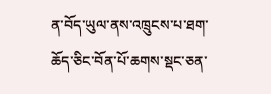ན་བོད་ཡུལ་ནས་འཁྲུངས་པ་ཐག་ཆོད་ཅིང་བོན་པོ་ཆགས་སྡང་ཅན་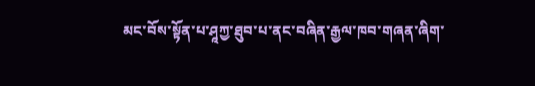མང་བོས་སྟོན་པ་ཤཱཀྱ་ཐུབ་པ་ནང་བཞིན་རྒྱལ་ཁབ་གཞན་ཞིག་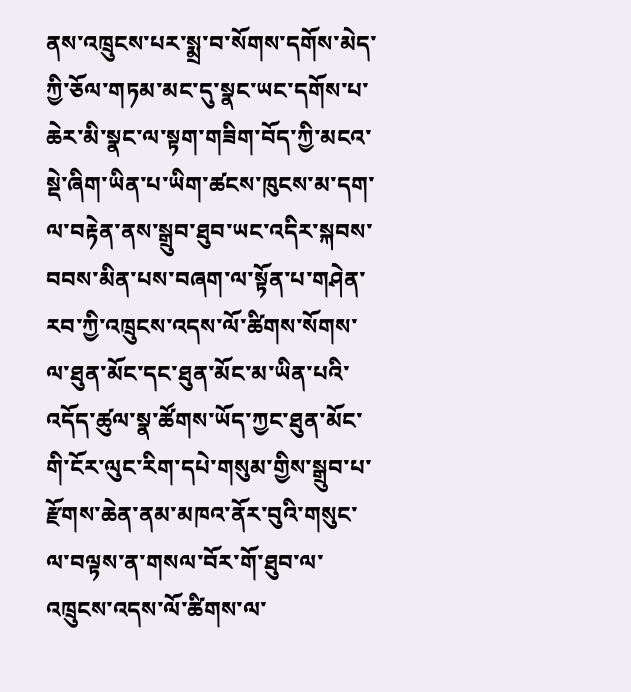ནས་འཁྲུངས་པར་སྨྲ་བ་སོགས་དགོས་མེད་ཀྱི་ཅོལ་གཏམ་མང་དུ་སྣང་ཡང་དགོས་པ་ཆེར་མི་སྣང་ལ་སྟག་གཟིག་བོད་ཀྱི་མངའ་སྡེ་ཞིག་ཡིན་པ་ཡིག་ཚངས་ཁུངས་མ་དག་ལ་བརྟེན་ནས་སྒྲུབ་ཐུབ་ཡང་འདིར་སྐབས་བབས་མིན་པས་བཞག་ལ་སྟོན་པ་གཤེན་རབ་ཀྱི་འཁྲུངས་འདས་ལོ་ཚིགས་སོགས་ལ་ཐུན་མོང་དང་ཐུན་མོང་མ་ཡིན་པའི་འདོད་ཚུལ་སྣ་ཚོགས་ཡོད་ཀྱང་ཐུན་མོང་གི་ངོར་ལུང་རིག་དཔེ་གསུམ་གྱིས་སྒྲུབ་པ་རྫོགས་ཆེན་ནམ་མཁའ་ནོར་བུའི་གསུང་ལ་བལྟས་ན་གསལ་བོར་གོ་ཐུབ་ལ་འཁྲུངས་འདས་ལོ་ཚིགས་ལ་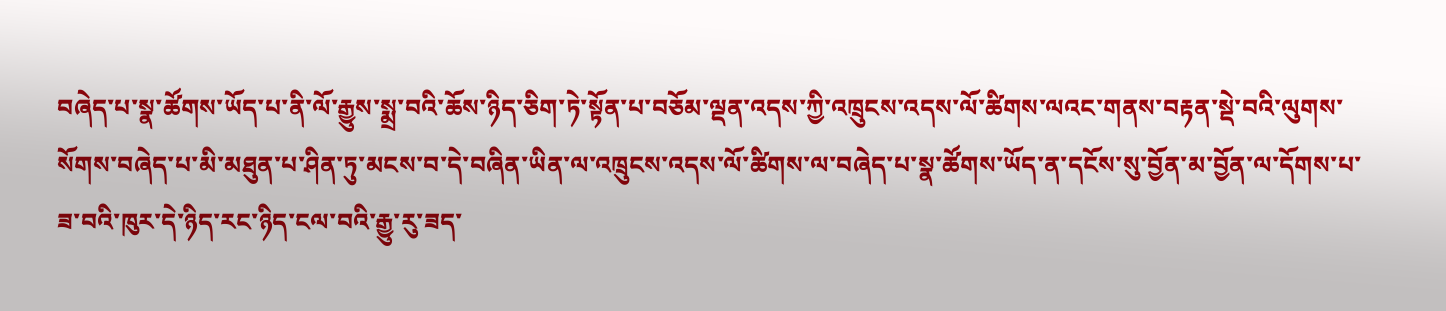བཞེད་པ་སྣ་ཚོགས་ཡོད་པ་ནི་ལོ་རྒྱུས་སྨྲ་བའི་ཆོས་ཉིད་ཅིག་ཏེ་སྟོན་པ་བཅོམ་ལྡན་འདས་ཀྱི་འཁྲུངས་འདས་ལོ་ཚིགས་ལའང་གནས་བརྟན་སྡེ་བའི་ལུགས་སོགས་བཞེད་པ་མི་མཐུན་པ་ཤིན་ཏུ་མངས་བ་དེ་བཞིན་ཡིན་ལ་འཁྲུངས་འདས་ལོ་ཚིགས་ལ་བཞེད་པ་སྣ་ཚོགས་ཡོད་ན་དངོས་སུ་བྱོན་མ་བྱོན་ལ་དོགས་པ་ཟ་བའི་ཁུར་དེ་ཉིད་རང་ཉིད་ངལ་བའི་རྒྱུ་རུ་ཟད་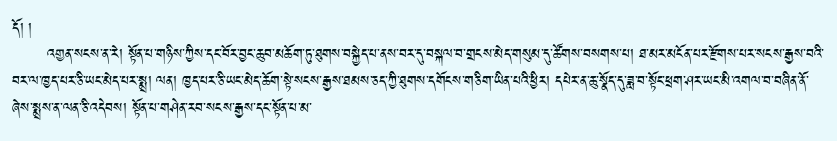དོ། །
       འགྱན་སངས་ན་རེ། སྟོན་པ་གཉིས་ཀྱིས་དང་བོར་བྱང་ཆུབ་མཆོག་ཏུ་ཐུགས་བསྐྱེད་པ་ནས་བར་དུ་བསྐལ་བ་གྲངས་མེད་གསུམ་དུ་ཚོགས་བསགས་པ། ཐ་མར་མངོན་པར་རྫོགས་པར་སངས་རྒྱས་བའི་བར་ལ་ཁྱད་པར་ཅི་ཡང་མེད་པར་སྨྲ། ལན། ཁྱད་པར་ཅི་ཡང་མེད་ཆོག་སྟེ་སངས་རྒྱས་ཐམས་ཅད་ཀྱི་ཐུགས་དགོངས་གཅིག་ཡིན་པའི་ཕྱིར། དཔེར་ན་ཆུ་སྣོད་དུ་ཟླ་བ་སྟོང་ཕྲག་ཤར་ཡང་མི་འགལ་བ་བཞིན་ནོ་ཞེས་སྨྲས་ན་ལན་ཅི་འདེབས། སྟོན་པ་གཤེན་རབ་སངས་རྒྱས་དང་སྟོན་པ་མ་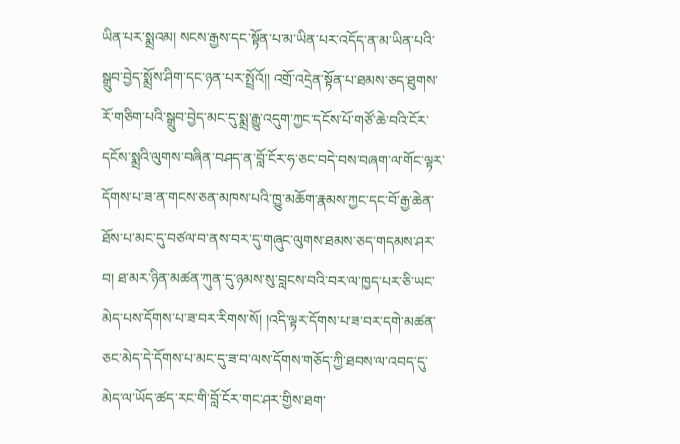ཡིན་པར་སྨྲའམ། སངས་རྒྱས་དང་སྟོན་པ་མ་ཡིན་པར་འདོད་ན་མ་ཡིན་པའི་སྒྲུབ་བྱེད་སྨྲོས་ཤིག་དང་ཉན་པར་སྤྲོའོ།། འགྲོ་འདྲེན་སྟོན་པ་ཐམས་ཅད་ཐུགས་རོ་གཅིག་པའི་སྒྲུབ་བྱེད་མང་དུ་སྨྲ་རྒྱུ་འདུག་ཀྱང་དངོས་པོ་གཙོ་ཆེ་བའི་ངོར་དངོས་སྨྲའི་ལུགས་བཞིན་བཤད་ན་བློ་ངོར་ཧ་ཅང་བདེ་བས་བཞག་ལ་གོང་ལྟར་དོགས་པ་ཟ་ན་གངས་ཅན་མཁས་པའི་ཁྱུ་མཆོག་རྣམས་ཀྱང་དང་བོ་རྒྱ་ཆེན་ཐོས་པ་མང་དུ་བཙལ་བ་ནས་བར་དུ་གཞུང་ལུགས་ཐམས་ཅད་གདམས་ཤར་བ། ཐ་མར་ཉིན་མཚན་ཀུན་དུ་ཉམས་སུ་བླངས་བའི་བར་ལ་ཁྱད་པར་ཅི་ཡང་མེད་པས་དོགས་པ་ཟ་བར་རིགས་སོ། །འདི་ལྟར་དོགས་པ་ཟ་བར་དགེ་མཚན་ཅང་མེད་དེ་དོགས་པ་མང་དུ་ཟ་བ་ལས་དོགས་གཅོད་ཀྱི་ཐབས་ལ་འབད་དུ་མེད་ལ་ཡོད་ཚད་རང་གི་བློ་ངོར་གང་ཤར་གྱིས་ཐག་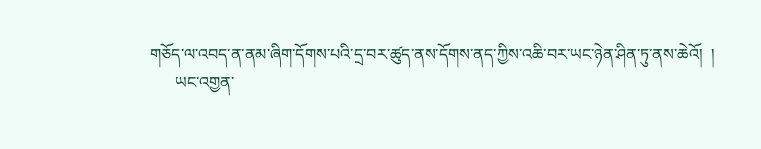གཅོད་ལ་འབད་ན་ནམ་ཞིག་དོགས་པའི་དྲ་བར་ཚུད་ནས་དོགས་ནད་ཀྱིས་འཆི་བར་ཡང་ཉེན་ཤིན་ཏུ་ནས་ཆེའོ།  །
      ཡང་འགྱན་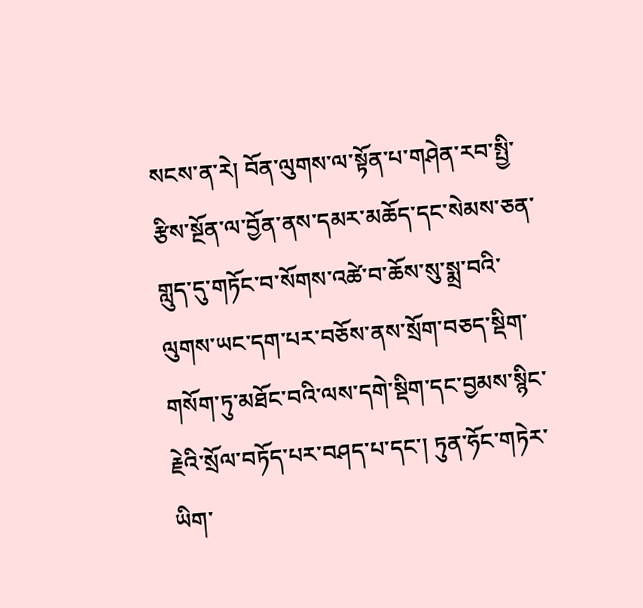སངས་ན་རེ། བོན་ལུགས་ལ་སྟོན་པ་གཤེན་རབ་སྤྱི་རྩིས་སྔོན་ལ་བྱོན་ནས་དམར་མཆོད་དང་སེམས་ཅན་གླུད་དུ་གཏོང་བ་སོགས་འཚེ་བ་ཆོས་སུ་སྨྲ་བའི་ལུགས་ཡང་དག་པར་བཅོས་ནས་སྲོག་བཅད་སྡིག་གསོག་ཏུ་མཐོང་བའི་ལས་དགེ་སྡིག་དང་བྱམས་སྙིང་རྗེའི་སྲོལ་བཏོད་པར་བཤད་པ་དང་། ཏུན་ཧོང་གཏེར་ཡིག་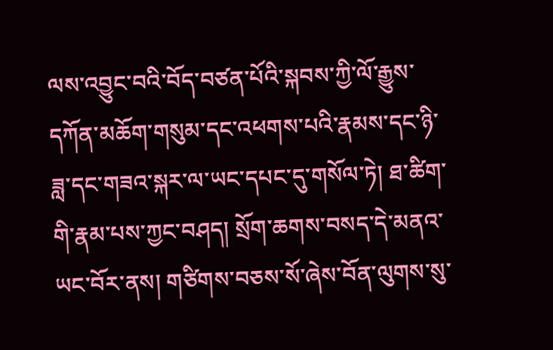ལས་འབྱུང་བའི་བོད་བཙན་པོའི་སྐབས་ཀྱི་ལོ་རྒྱུས་དཀོན་མཆོག་གསུམ་དང་འཕགས་པའི་རྣམས་དང་ཉི་ཟླ་དང་གཟའ་སྐར་ལ་ཡང་དཔང་དུ་གསོལ་ཏེ། ཐ་ཚིག་གི་རྣམ་པས་ཀྱང་བཤད། སྲོག་ཆགས་བསད་དེ་མནའ་ཡང་བོར་ནས། གཙིགས་བཅས་སོ་ཞེས་བོན་ལུགས་སུ་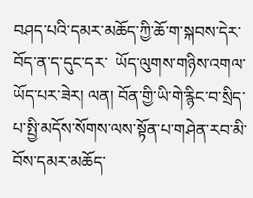བཤད་པའི་དམར་མཆོད་ཀྱི་ཆོ་ག་སྐབས་དེར་བོད་ན་ད་དུང་དར་  ཡོད་ལུགས་གཉིས་འགལ་ཡོད་པར་ཟེར། ལན། བོན་གྱི་ཡི་གེ་རྙིང་བ་སྲིད་པ་སྤྱི་མདོས་སོགས་ལས་སྟོན་པ་གཤེན་རབ་མི་བོས་དམར་མཆོད་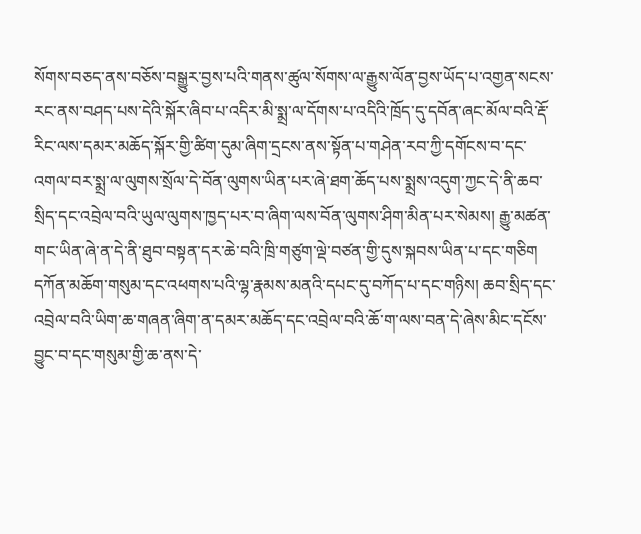སོགས་བཅད་ནས་བཅོས་བསྒྱུར་བྱས་པའི་གནས་ཚུལ་སོགས་ལ་རྒྱུས་ལོན་བྱས་ཡོད་པ་འགྱན་སངས་རང་ནས་བཤད་པས་དེའི་སྐོར་ཞིབ་པ་འདིར་མི་སྨྲ་ལ་དོགས་པ་འདིའི་ཁྲོད་དུ་དབོན་ཞང་མོལ་བའི་རྡོ་རིང་ལས་དམར་མཆོད་སྐོར་གྱི་ཚིག་དུམ་ཞིག་དྲངས་ནས་སྟོན་པ་གཤེན་རབ་ཀྱི་དགོངས་བ་དང་འགལ་བར་སྨྲ་ལ་ལུགས་སྲོལ་དེ་བོན་ལུགས་ཡིན་པར་ཞེ་ཐག་ཆོད་པས་སྨྲས་འདུག་ཀྱང་དེ་ནི་ཆབ་སྲིད་དང་འབྲེལ་བའི་ཡུལ་ལུགས་ཁྱད་པར་བ་ཞིག་ལས་བོན་ལུགས་ཤིག་མིན་པར་སེམས། རྒྱུ་མཚན་གང་ཡིན་ཞེ་ན་དེ་ནི་ཐུབ་བསྟན་དར་ཆེ་བའི་ཁྲི་གཙུག་ལྡེ་བཙན་གྱི་དུས་སྐབས་ཡིན་པ་དང་གཅིག དཀོན་མཆོག་གསུམ་དང་འཕགས་པའི་ལྷ་རྣམས་མནའི་དཔང་དུ་བཀོད་པ་དང་གཉིས། ཆབ་སྲིད་དང་འབྲེལ་བའི་ཡིག་ཆ་གཞན་ཞིག་ན་དམར་མཆོད་དང་འབྲེལ་བའི་ཆོ་ག་ལས་བན་དེ་ཞེས་མིང་དངོས་བྱུང་བ་དང་གསུམ་གྱི་ཆ་ནས་དེ་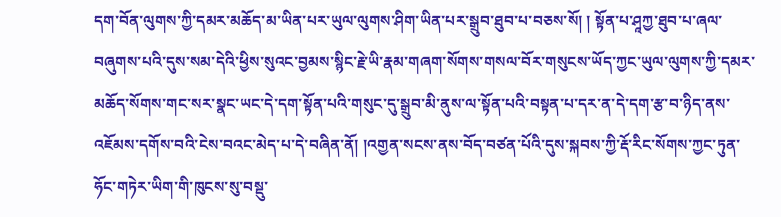དག་བོན་ལུགས་ཀྱི་དམར་མཆོད་མ་ཡིན་པར་ཡུལ་ལུགས་ཤིག་ཡིན་པར་སྒྲུབ་ཐུབ་པ་བཅས་སོ། ། སྟོན་པ་ཤཱཀྱ་ཐུབ་པ་ཞལ་བཞུགས་པའི་དུས་སམ་དེའི་ཕྱིས་སུའང་བྱམས་སྙིང་རྗེ་ཡི་རྣམ་གཞག་སོགས་གསལ་བོར་གསུངས་ཡོད་ཀྱང་ཡུལ་ལུགས་ཀྱི་དམར་མཆོད་སོགས་གང་སར་སྣང་ཡང་དེ་དག་སྟོན་པའི་གསུང་དུ་སྒྲུབ་མི་ནུས་ལ་སྟོན་པའི་བསྟན་པ་དར་ན་དེ་དག་རྩ་བ་ཉིད་ནས་འཇོམས་དགོས་བའི་ངེས་བའང་མེད་པ་དེ་བཞིན་ནོ། །འགྱན་སངས་ནས་བོད་བཙན་པོའི་དུས་སྐབས་ཀྱི་རྡོ་རིང་སོགས་ཀྱང་ཏུན་ཧོང་གཏེར་ཡིག་གི་ཁུངས་སུ་བསྡུ་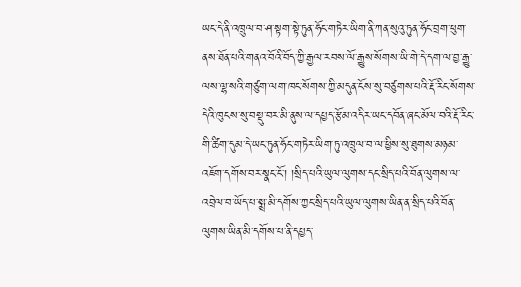ཡང་དེ་ནི་འཁྲུལ་བ་ཤ་སྟག་སྟེ་ཏུན་ཧོང་གཏེར་ཡིག་ནི་ཀན་སུའུ་ཏུན་ཧོང་བྲག་ཕུག་ནས་ཐོན་པའི་གནའ་བོའི་བོད་ཀྱི་རྒྱལ་རབས་ལོ་རྒྱུས་སོགས་ཡི་གེ་དེ་དག་ལ་བྱ་རྒྱུ་ལས་ལྷ་སའི་གཙུག་ལག་ཁང་སོགས་ཀྱི་མདུན་ངོས་སུ་བཙུགས་པའི་རྡོ་རིང་སོགས་དེའི་ཁུངས་སུ་བསྡུ་བར་མི་ནུས་ལ་དཔྱད་རྩོམ་འདིར་ཡང་དབོན་ཞང་མོལ་བའི་རྡོ་རིང་གི་ཚིག་དུམ་དེ་ཡང་ཏུན་ཧོང་གཏེར་ཡིག་ཏུ་འཁྲུལ་བ་ལ་ཕྱིས་སུ་ཐུགས་མཉམ་འཇོག་དགོས་བར་སྣང་ངོ་། །སྲིད་པའི་ཡུལ་ལུགས་དང་སྲིད་པའི་བོན་ལུགས་ལ་འབྲེལ་བ་ཡོད་པ་སྨྲ་མི་དགོས་ཀྱང་སྲིད་པའི་ཡུལ་ལུགས་ཡིན་ན་སྲིད་པའི་བོན་ལུགས་ཡིན་མི་དགོས་པ་ནི་དཔྱད་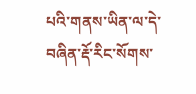པའི་གནས་ཡིན་ལ་དེ་བཞིན་རྡོ་རིང་སོགས་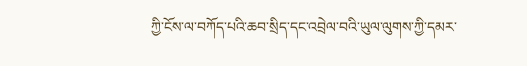ཀྱི་ངོས་ལ་བཀོད་པའི་ཆབ་སྲིད་དང་འབྲེལ་བའི་ཡུལ་ལུགས་ཀྱི་དམར་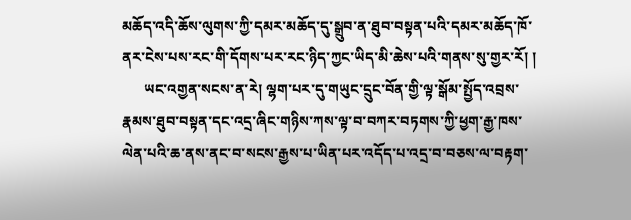མཆོད་འདི་ཆོས་ལུགས་ཀྱི་དམར་མཆོད་དུ་སྒྲུབ་ན་ཐུབ་བསྟན་པའི་དམར་མཆོད་ཁོ་ནར་ངེས་པས་རང་གི་དོགས་པར་རང་ཉིད་ཀྱང་ཡིད་མི་ཆེས་པའི་གནས་སུ་གྱར་རོ། །
      ཡང་འགྱན་སངས་ན་རེ། ལྷག་པར་དུ་གཡུང་དྲུང་བོན་གྱི་ལྟ་སྒོམ་སྤྱོད་འབྲས་རྣམས་ཐུབ་བསྟན་དང་འདྲ་ཞིང་གཉིས་ཀས་ལྟ་བ་བཀར་བཏགས་ཀྱི་ཕྱག་རྒྱ་ཁས་ལེན་པའི་ཆ་ནས་ནང་བ་སངས་རྒྱས་པ་ཡིན་པར་འདོད་པ་འདྲ་བ་བཅས་ལ་བརྟག་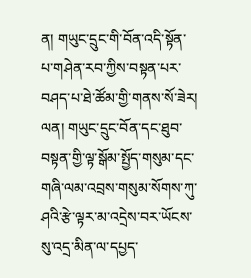ན། གཡུང་དྲུང་གི་བོན་འདི་སྟོན་པ་གཤེན་རབ་ཀྱིས་བསྟན་པར་བཤད་པ་ཐེ་ཚོམ་གྱི་གནས་སོ་ཟེར། ལན། གཡུང་དྲུང་བོན་དང་ཐུབ་བསྟན་གྱི་ལྟ་སྒོམ་སྤྱོད་གསུམ་དང་གཞི་ལམ་འབྲས་གསུམ་སོགས་ཀུ་ཤའི་རྩེ་ལྟར་མ་འདྲེས་བར་ཡོངས་སུ་འདྲ་མིན་ལ་དཔྱད་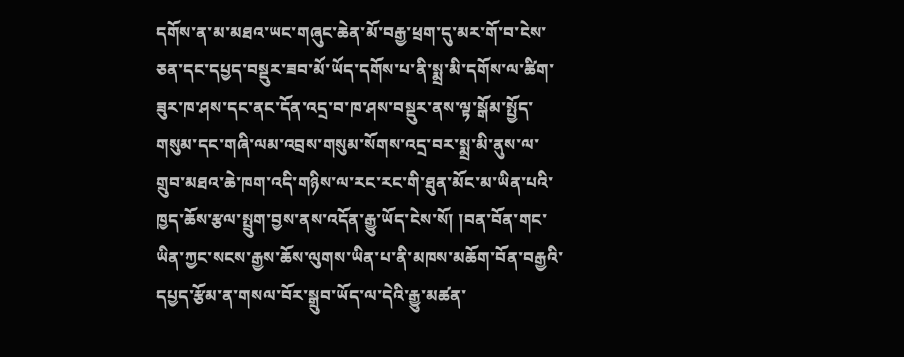དགོས་ན་མ་མཐའ་ཡང་གཞུང་ཆེན་མོ་བརྒྱ་ཕྲག་དུ་མར་གོ་བ་ངེས་ཅན་དང་དཔྱད་བསྡུར་ཟབ་མོ་ཡོད་དགོས་པ་ནི་སྨྲ་མི་དགོས་ལ་ཚིག་ཟུར་ཁ་ཤས་དང་ནང་དོན་འདྲ་བ་ཁ་ཤས་བསྡུར་ནས་ལྟ་སྒོམ་སྤྱོད་གསུམ་དང་གཞི་ལམ་འབྲས་གསུམ་སོགས་འདྲ་བར་སྨྲ་མི་ནུས་ལ་གྲུབ་མཐའ་ཆེ་ཁག་འདི་གཉིས་ལ་རང་རང་གི་ཐུན་མོང་མ་ཡིན་པའི་ཁྱད་ཆོས་རྩལ་སྤྲུག་བྱས་ནས་འདོན་རྒྱུ་ཡོད་ངེས་སོ། །བན་བོན་གང་ཡིན་ཀྱང་སངས་རྒྱས་ཆོས་ལུགས་ཡིན་པ་ནི་མཁས་མཆོག་བོན་བརྒྱའི་དཔྱད་རྩོམ་ན་གསལ་བོར་སྒྲུབ་ཡོད་ལ་དེའི་རྒྱུ་མཚན་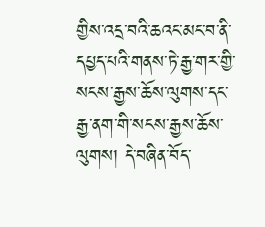གྱིས་འདྲ་བའི་ཆའང་མང་བ་ནི་དཔྱད་པའི་གནས་ཏེ་རྒྱ་གར་གྱི་སངས་རྒྱས་ཆོས་ལུགས་དང་རྒྱ་ནག་གི་སངས་རྒྱས་ཆོས་ལུགས། དེ་བཞིན་བོད་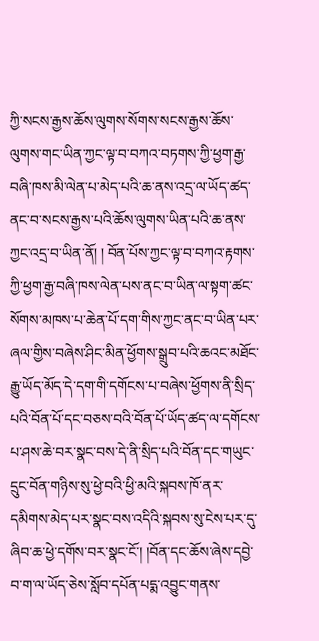ཀྱི་སངས་རྒྱས་ཆོས་ལུགས་སོགས་སངས་རྒྱས་ཆོས་ལུགས་གང་ཡིན་ཀྱང་ལྟ་བ་བཀའ་བཏགས་ཀྱི་ཕྱག་རྒྱ་བཞི་ཁས་མི་ལེན་པ་མེད་པའི་ཆ་ནས་འདྲ་ལ་ཡོད་ཚད་ནང་བ་སངས་རྒྱས་པའི་ཆོས་ལུགས་ཡིན་པའི་ཆ་ནས་ཀྱང་འདྲ་བ་ཡིན་ནོ། ། བོན་པོས་ཀྱང་ལྟ་བ་བཀའ་རྟགས་ཀྱི་ཕྱག་རྒྱ་བཞི་ཁས་ལེན་པས་ནང་བ་ཡིན་ལ་སྟག་ཚང་སོགས་མཁས་པ་ཆེན་པོ་དག་གིས་ཀྱང་ནང་བ་ཡིན་པར་ཞལ་གྱིས་བཞེས་ཤིང་མིན་ཕྱོགས་སྒྲུབ་པའི་ཆའང་མཐོང་རྒྱུ་ཡོད་མོད་དེ་དག་གི་དགོངས་པ་བཞེས་ཕྱོགས་ནི་སྲིད་པའི་བོན་པོ་དང་བཅས་བའི་བོན་པོ་ཡོད་ཚད་ལ་དགོངས་པ་ཤས་ཆེ་བར་སྣང་བས་དེ་ནི་སྲིད་པའི་བོན་དང་གཡུང་དྲུང་བོན་གཉིས་སུ་ཕྱེ་བའི་ཕྱི་མའི་སྐབས་ཁོ་ནར་དམིགས་མེད་པར་སྣང་བས་འདིའི་སྐབས་སུ་ངེས་པར་དུ་ཞིབ་ཆ་ཕྱེ་དགོས་བར་སྣང་ངོ་། །བོན་དང་ཆོས་ཞེས་དབྱེ་བ་ག་ལ་ཡོད་ཅེས་སློབ་དཔོན་པདྨ་འབྱུང་གནས་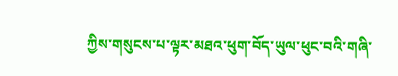ཀྱིས་གསུངས་པ་ལྟར་མཐའ་ཕུག་བོད་ཡུལ་ཕུང་བའི་གཞི་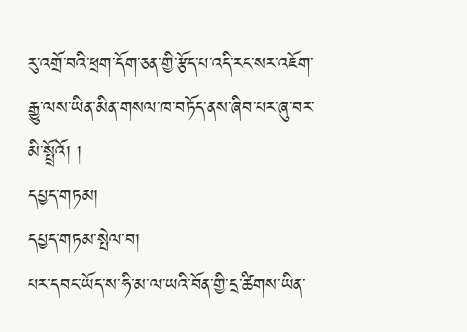རུ་འགྲོ་བའི་ཕྲག་དོག་ཅན་གྱི་རྩོད་པ་འདི་རང་སར་འཇོག་རྒྱུ་ལས་ཡིན་མིན་གསལ་ཁ་བཏོད་ནས་ཞིབ་པར་ཞུ་བར་མི་སྤྲོའོ། །
དཔྱད་གཏམ།
དཔྱད་གཏམ་སྤེལ་བ།
པར་དབང་ཡོད་ས་ཧི་མ་ལ་ཡའི་བོན་གྱི་དྲ་ཚིགས་ཡིན་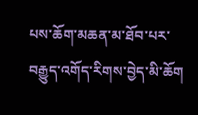པས་ཆོག་མཆན་མ་ཐོབ་པར་བརྒྱུད་འགོད་རིགས་བྱེད་མི་ཆོག